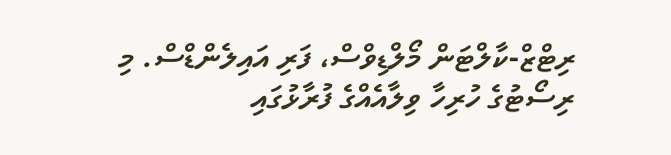ރިޓްޒް-ކާލްޓަން މޯލްޑިވްސް، ފަރި އައިލެންޑްސް. މި ރިސޯޓުގެ ހުރިހާ ވިލާއެއްގެ ފުރާޅުގައި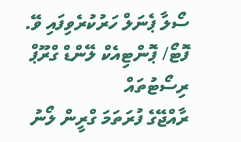ސޯލާ ޕެނަލް ހަރުކުރެވިފައި ވޭ. ފޮޓޯ/ ޕޮންޓިއެކް ލޭންޑް ގްރޫޕް
ރިސޯޓުތައް
ރާއްޖޭގެ ފުރަތަމަ ގްރީން ލޯނު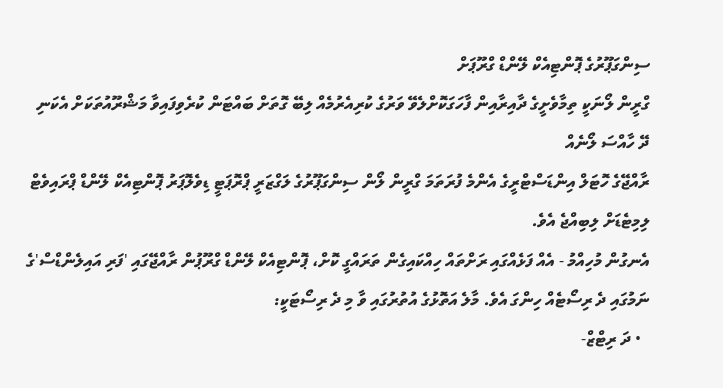ސިންގަޕޫރުގެ ޕޮންޓިއެކް ލޭންޑް ގްރޫޕަށް
ގްރީން ލޯނަކީ ތިމާވެށީގެ ދާއިރާއިން ފާހަގަކޮށްލެވޭ ވަރުގެ ކުރިއެރުމެއް ލިބޭ ގޮތަށް ބައްޓަން ކުރެވިފައިވާ މަޝްރޫއުތަކަށް އެކަނި ދޭ ހާއްސަ ލޯނެއް
ރާއްޖޭގެ ހޮޓަލް އިންޑަސްޓްރީގެ އެންމެ ފުރަތަމަ ގްރީން ލޯން ސިންގަޕޫރުގެ ލަގްޒަރީ ޕްރޮޕަޓީ ޑިވެލޮޕަރު ޕޮންޓިއެކް ލޭންޑް ޕްރައިވެޓް ލިމިޓެޑަށް ލިބިއްޖެ އެވެ.
އެނގުން މުހިއްމު - އެއް ފަޅެއްގައި ރަށްތައް ހިއްކައިގެން ތަރައްގީ ކޮށް، ޕޮންޓިއެކް ލޭންޑް ގްރޫޕުން ރާއްޖޭގައި 'ފަރި އައިލެންޑްސް'ގެ ނަމުގައި ދެ ރިސޯޓެއް ހިންގަ އެވެ. މާލެ އަތޮޅުގެ އުތުރުގައި ވާ މި ދެ ރިސޯޓަކީ:
  • ދަ ރިޓްޒް-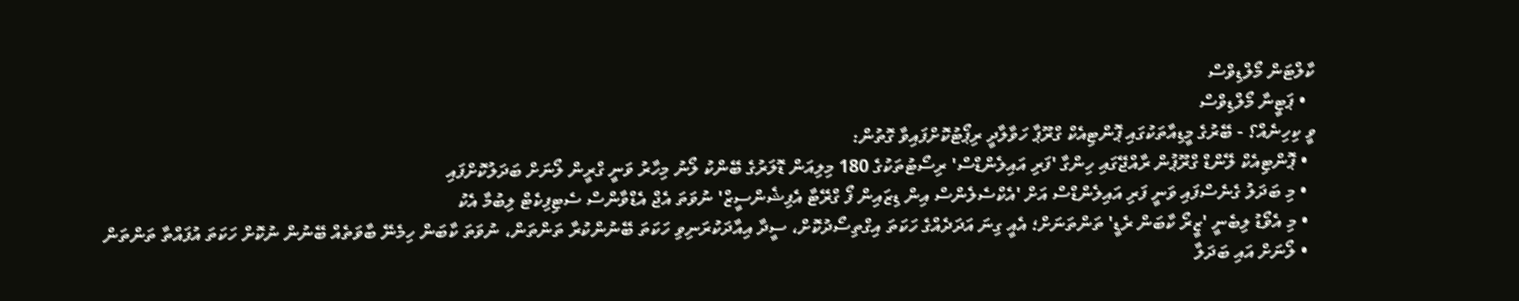ކާލްޓަން މޯލްޑިވްސް
  • ޕަޓީނާ މޯލްޑިވްސް
ވީ ކިހިނެއް؟ - ބޭރުގެ މީޑިއާތަކުގައި ޕޮންޓިއެކް ގްރޫޕާ ހަވާލާދީ ރިޕޯޓުކޮށްފައިވާ ގޮތުން:
  • ޕޮންޓިއެކް ލޭންޑް ގްރޫޕުން ރާއްޖޭގައި ހިންގާ 'ފަރި އައިލެންޑްސް' ރިސޯޓުތަކުގެ 180 މިލިއަން ޑޮލަރުގެ ބޭންކު ލޯނު މިހާރު ވަނީ ގްރީން ލޯނަށް ބަދަލުކޮށްފައި
  • މި ބަދަލު ގެނެސްފައި ވަނީ ފަރި އައިލެންޑްސް އަށް 'އެކްސެލެންސް އިން ޑިޒައިން ފޯ ގްރޭޓާ އެފިޝެންސީޒް' ނުވަތަ އެޖް އެޑްވާންސް ސެޓިފިކެޓް ލިބުމާ އެކު
  • މި އެވޯޑު ލިބެނީ 'ޒީރޯ ކާބަން ރެޑީ' ތަންތަނަށް؛ އެއީ ގިނަ އަދަދެއްގެ ހަކަތަ އިގްތިސޯދުކޮށް، ސީދާ އިއާދަކުރަނިވި ހަކަތަ ބޭނުންކުރާ ތަންތަން، ނުވަތަ ކާބަން ހިމެނޭ ބާވަތެއް ބޭނުން ނުކޮށް ހަކަތަ އުފައްތާ ތަންތަން
  • ލޯނަށް އައި ބަދަލާ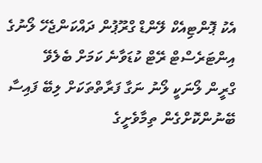އެކު ޕޮންޓިއެކް ލޭންޑް ގްރޫޕުން ދައްކަންޖެހޭ ލޯނުގެ އިންޓަރެސްޓް ރޭޓް ކުޑަވާނެ ކަމަށް ބެލެވޭ
ގްރީން ލޯނަކީ ލޯނު ނަގާ ފަރާތްތަކަށް ލިބޭ ފައިސާ ބޭނުންކޮށްގެން ތިމާވެށީގެ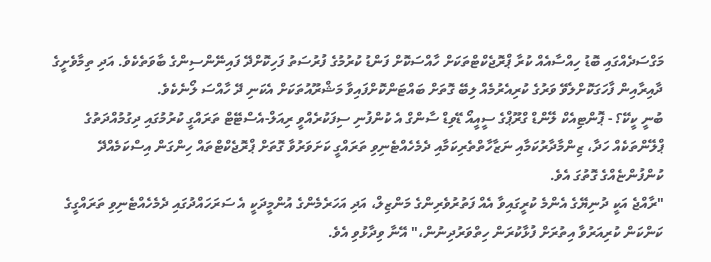މަގްސަދެއްގައި ބޮޑު ހިއްސާއެއް ކުރާ ޕްރޮޖެކްޓްތަކަށް ހާއްސަކޮށް ފަންޑު ކުރުމުގެ ފުރުސަތު ފަހިކޮށްދޭ ފައިނޭންސިންގެ ބާވަތެކެވެ. އަދި ތިމާވެށީގެ ދާއިރާއިން ފާހަގަކޮށްލެވޭ ވަރުގެ ކުރިއެރުމެއް ލިބޭ ގޮތަށް ބައްޓަންކޮށްފައިވާ މަޝްރޫއުތަކަށް އެކަނި ދޭ ހާއްސަ ލޯނެކެވެ.
ބުނީ ކީކޭ؟ - ޕޮންޓިއެކް ލޭންޑް ގްރޫޕްގެ ސީއީއޯ ޑޭވިޑް ސާންގް އެ ކުންފުނި ސިފަކުރެއްވީ ރިއަލް-އެސްޓޭޓް ތަރައްގީ ކުރުމުގައި ދިގުމުއްދަތުގެ ޕްލޭންތަކެއް ހަދާ، ޒިންމާދާރުކަމާއި ނަޒާހާތްތެރިކަމާއި ދެމެހެއްޓެނިވި ތަރައްގީ ކަށަވަރުވާ ގޮތަށް ޕްރޮޖެކްޓްތައް ހިންގަން އިސްކަމެއްދޭ ކުންފުންޏެއްގެ ގޮތުގަ އެވެ.
"ރާއްޖެ އަކީ ދުނިޔޭގެ އެންމެ ކުރީގައިވާ އެއް ފަތުރުވެރިންގެ މަންޒިލް، އަދި އަހަރެމެންގެ އުންމީދަކީ އެ ސަރަހައްދުގައި ދެމެހެއްޓެނިވި ތަރައްގީގެ ކަންކަން ކުރިއަރުވާ އިތުރަށް ފުޅާކުރަން ހިތްވަރުދިނުން،" އޭނާ ވިދާޅުވި އެވެ.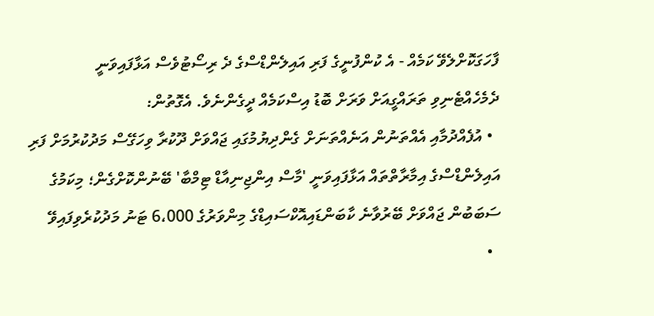ފާހަގަކޮށްލެވޭ ކަމެއް - އެ ކުންފުނީގެ ފަރި އައިލެންޑްސްގެ ދެ ރިސޯޓުވެސް އަޅާފައިވަނީ ދެމެހެއްޓެނިވި ތަރައްގީއަށް ވަރަށް ބޮޑު އިސްކަމެއް ދީގެންނެވެ. އެގޮތުން:
  • އުފެއްދުމާއި އެއްތަނުން އަނެއްތަނަށް ގެންދިޔުމުގައި ޖައްވަށް ދޫކުރާ ވިހަގޭސް މަދުކުރުމަށް ފަރި އައިލެންޑްސްގެ އިމާރާތްތައް އަޅާފައިވަނީ 'މާސް އިންޖިނިއާޑް ޓިމްބާ' ބޭނުންކޮށްގެން؛ މިކަމުގެ ސަބަބުން ޖައްވަށް ބޭރުވާނެ ކާބަންޑައިއޮކްސައިޑްގެ މިންވަރުގެ 6،000 ޓަނު މަދުކުރެވިފައިވޭ
  •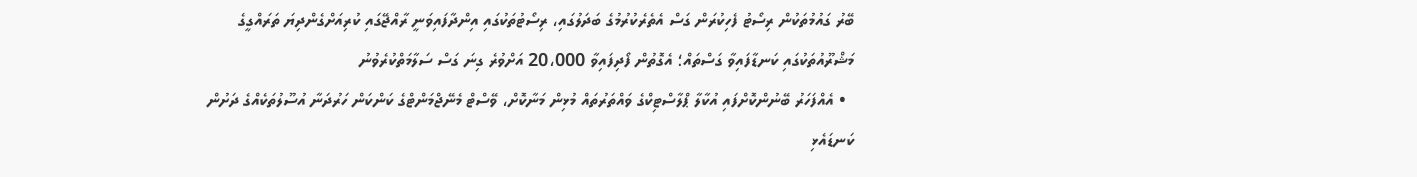ބޭރު ގައުމުތަކުން ރިސޯޓު ފެހިކުރަން ގަސް އެތެރެކުރުމުގެ ބަދަލުގައި، ރިސޯޓުތަކުގައި އިންދާފައިވަނީ ރާއްޖޭގައި ކުރިއަށްގެންދިޔަ ތަރައްގީގެ މަޝްރޫއުތަކުގައި ކަނޑާފައިވާ ގަސްތައް؛ އެގޮތުން ފޯދިފައިވާ 20،000 އަށްވުރެ ގިނަ ގަސް ސަލާމަތްކުރެވުނު
  • އެއްފަހަރު ބޭނުންކޮށްފައި އުކާލާ ޕްލާސްޓިކްގެ ވައްތަރުތައް މުޅިން މަނާކޮށް، ވޭސްޓް މެނޭޖްމަންޓްގެ ކަންކަން ހަރުދަނާ އުސޫލުތަކެއްގެ ދަށުން ކަނޑައެޅި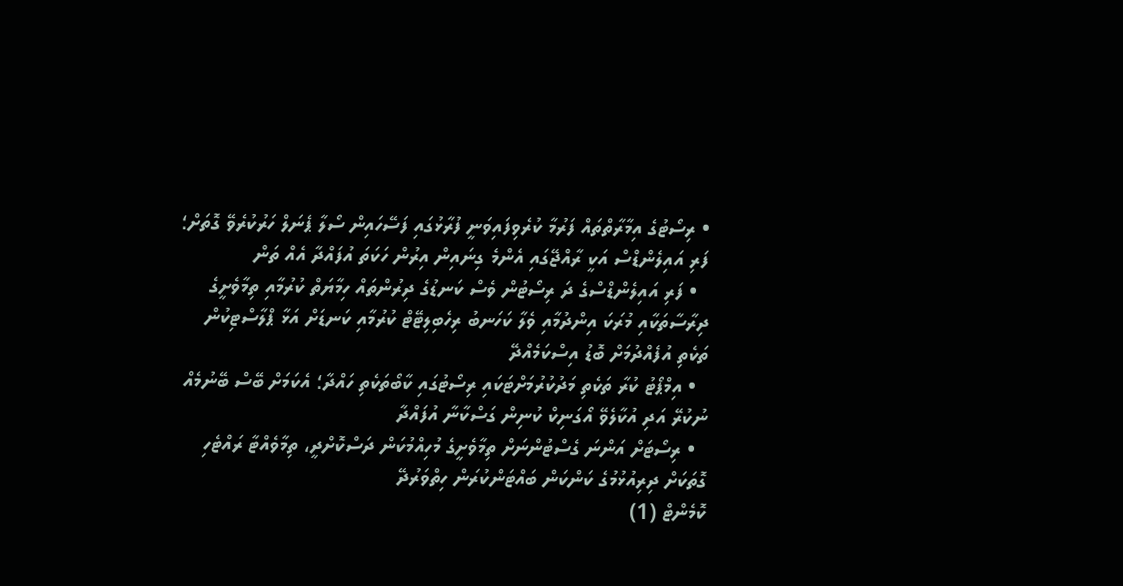• ރިސޯޓުގެ އިމާރާތްތައް ފަރުމާ ކުރެވިފައިވަނީ ފުރާޅުގައި ފަސޭހައިން ސޯލާ ޕެނަލް ހަރުކުރެވޭ ގޮތަށް؛ ފަރި އައިލެންޑްސް އަކީ ރާއްޖޭގައި އެންމެ ގިނައިން އިރުން ހަކަތަ އުފައްދާ އެއް ތަން
  • ފަރި އައިލެންޑްސްގެ ދަ ރިސޯޓުން ވެސް ކަނޑުގެ ދިރުންތައް ހިމާޔަތް ކުރުމާއި ތިމާވެށީގެ ދިރާސާތަކާއި މުރަކަ އިންދުމާއި ވެލާ ކަހަނބު ރިހެބިލިޓޭޓް ކުރުމާއި ކަނޑަށް އަޅާ ޕްލާސްޓިކުން ތަކެތި އުފެއްދުމަށް ބޮޑު އިސްކަމެއްދޭ
  • އިމްޕޯޓު ކުރާ ތަކެތި މަދުކުރުމަށްޓަކައި ރިސޯޓުގައި ކާބޯތަކެތި ހައްދާ؛ އެކަމަށް ބޭސް ބޭނުމެއް ނުކުރޭ އަދި އުކާލެވޭ އޯގަނިކް ކުނިން ގަސްކާނާ އުފައްދާ
  • ރިސޯޓަށް އަންނަ ގެސްޓުންނަށް ތިމާވެށީގެ މުހިއްމުކަން ދަސްކޮށްދީ، ތިމާވެއްޓާ ރައްޓެހި ގޮތަކަށް ދިރިއުޅުމުގެ ކަންކަން ބައްޓަންކުރަން ހިތްވަރުދޭ
ކޮމެންޓް (1)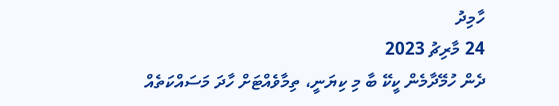ހާމިދު
24 މާރިޗު 2023
ދެން ހުމޭދާމެން ކީކޭ ބާ މި ކިޔަނީ، ތިމާވެއްޓަށް ހާދަ މަސައްކަތެއް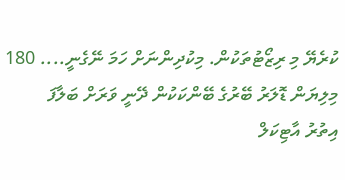ކުރެޔޭ މި ރިޒޯޓުތަކުން. މިކުދިންނަށް ހަމަ ނޭގެނީ.... 180 މިލިޔަން ޑޮލަރު ބޭރުގެ ބޭންކަކުން ދޭނީ ވަރަށް ބަލާފަ
އިތުރު އާޓިކަލް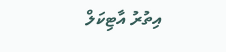އިތުރު އާޓިކަލް